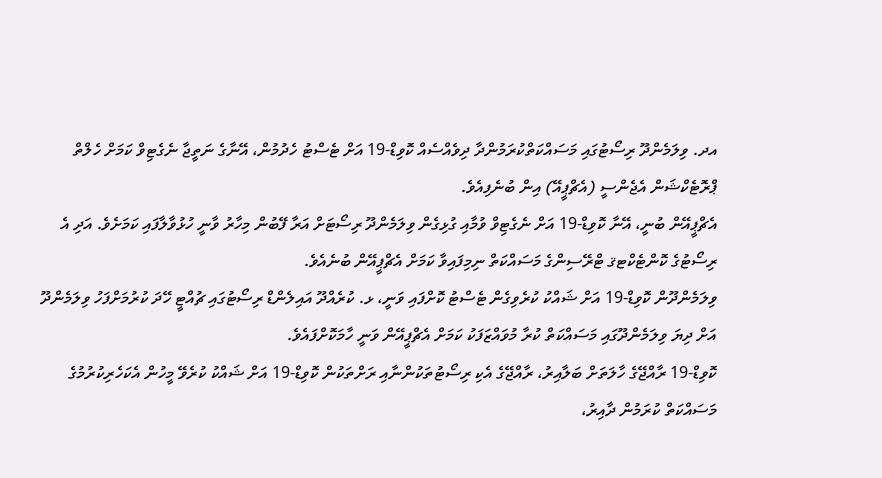އދ. ވިލަމެންދޫ ރިސޯޓުގައި މަސައްކަތްކުރަމުންދާ ދިވެއްސެއް ކޮވިޑް-19 އަށް ޓެސްޓު ހެދުމުން، އޭނާގެ ނަތީޖާ ނެގެޓިވް ކަމަށް ހެލްތް ޕްރޮޓެކްޝަން އެޖެންސީ (އެޗްޕީއޭ) އިން ބުނެފިއެވެ.
އެޗްޕީއޭން ބުނީ، އޭނާ ކޮވިޑް-19 އަށް ނެގެޓިވް ވުމާއި ގުޅިގެން ވިލަމެންދޫ ރިސޯޓަށް އަރާ ފޭބުން މިހާރު ވާނީ ހުޅުވާލާފައި ކަމަށެވެ. އަދި އެ ރިސޯޓުގެ ކޮންޓެކްޓޤ ޓްރޭސިންގެ މަސައްކަތް ނިމިފައިވާ ކަމަށް އެޗްޕީއޭން ބުނެއެވެ.
ވިލަމެންދޫން ކޮވިޑް-19 އަށް ޝައްކު ކުރެވިގެން ޓެސްޓު ކޮށްފައި ވަނީ، ޅ. ކުރެއްދޫ އައިލެންޑް ރިސޯޓުގައި ޗުއްޓީ ހޭދަ ކުރުމަށްފަހު ވިލަމެންދޫ އަށް ދިޔަ ވިލަމެންދޫގައި މަސައްކަތް ކުރާ މުވައްޒަފަކު ކަމަށް އެޗްޕީއޭން ވަނީ ހާމަކޮށްފައެވެ.
ކޮވިޑް-19 ރާއްޖޭގެ ހާލަތަށް ބަލާއިރު، ރާއްޖޭގެ އެކި ރިސޯޓުތަކުންނާއި ރަށްތަކުން ކޮވިޑް-19 އަށް ޝައްކު ކުރެވޭ މީހުން އެކަހެރިކުރުމުގެ މަސައްކަތް ކުރަމުން ދާއިރު،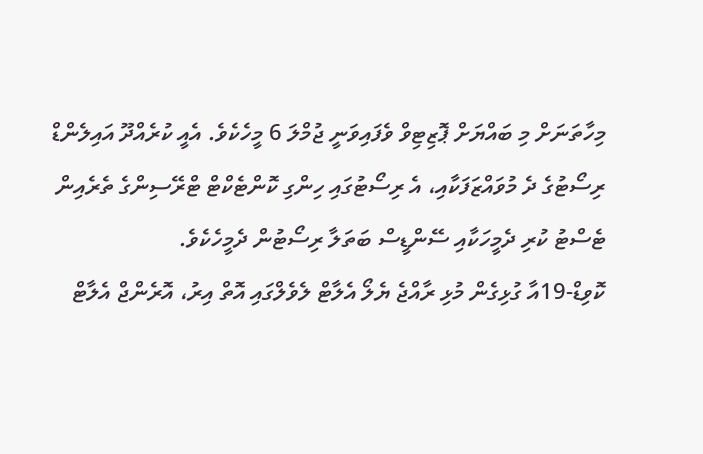މިހާތަނަށް މި ބައްޔަށް ޕޮޒިޓިވް ވެފައިވަނީ ޖުމްލަ 6 މީހެކެވެ. އެއީ ކުރެއްދޫ އައިލެންޑް ރިސޯޓުގެ ދެ މުވައްޒަފަކާއި، އެ ރިސޯޓުގައި ހިންގި ކޮންޓެކްޓް ޓްރޭސިންގެ ތެރެއިން ޓެސްޓު ކުރި ދެމީހަކާއި ސޭންޑީސް ބަތަލާ ރިސޯޓުން ދެމީހެކެވެ.
ކޮވިޑް-19އާ ގުޅިގެން މުޅި ރާއްޖެ ޔެލޯ އެލާޓް ލެވެލްގައި އޮތް އިރު، އޮރެންޖް އެލާޓް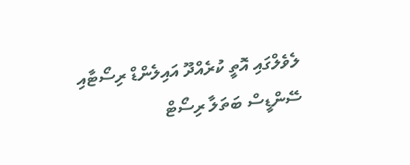ލެވެލްގައި އޮތީ ކުރެއްދޫ އައިލެންޑް ރިސޯޓާއި ސޭންޑީސް ބަތަލާ ރިސޯޓް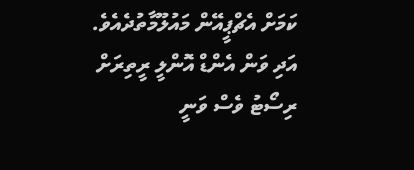ކަމަށް އެޗްޕީއޭން މައުލޫމާތުދެއެވެ. އަދި ވަން އެންޑް އޮންލީ ރީތިރަށް ރިސޯޓު ވެސް ވަނީ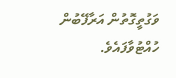ވަގުތީގޮތުން އަރާފޭބުން ހުއްޓުވާފައެވެ.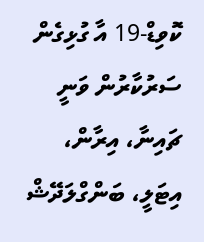ކޮވިޑް-19 އާ ގުޅިގެން ސަރުކާރުން ވަނީ ޗައިނާ، އިރާން، އިޓަލީ، ބަންގްލަދޭޝް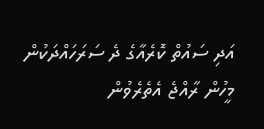އަދި ސައުތް ކޮރެއާގެ ދެ ސަރަހައްދަކުން މީހުން ރާއްޖެ އެތެރެވުން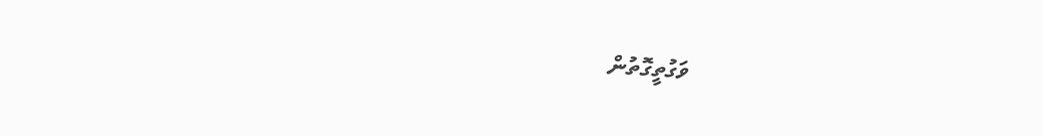ވަގުތީގޮތުން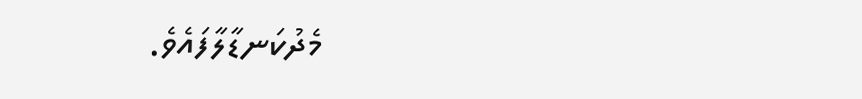މެދުކަނޑާލާފައެވެ.